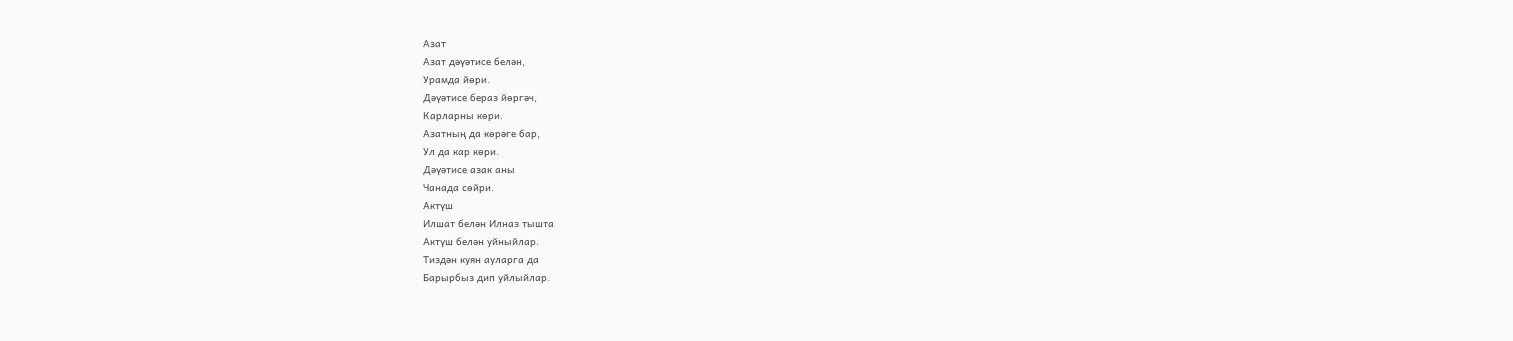Азат
Азат дәүәтисе белән,
Урамда йөри.
Дәүәтисе бераз йөргәч,
Карларны көри.
Азатның да көрәге бар,
Ул да кар көри.
Дәүәтисе азак аны
Чанада сөйри.
Актүш
Илшат белән Илназ тышта
Актүш белән уйныйлар.
Тиздән куян ауларга да
Барырбыз дип уйлыйлар.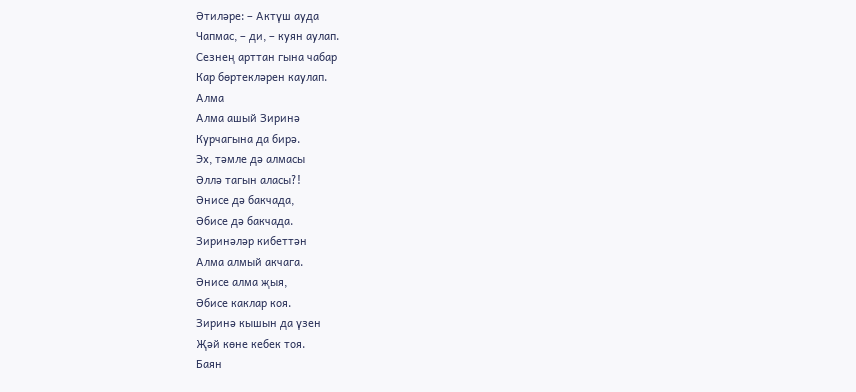Әтиләре: – Актүш ауда
Чапмас, – ди, – куян аулап.
Сезнең арттан гына чабар
Кар бөртекләрен каулап.
Алма
Алма ашый Зиринә
Курчагына да бирә.
Эх, тәмле дә алмасы
Әллә тагын аласы?!
Әнисе дә бакчада,
Әбисе дә бакчада.
Зиринәләр кибеттән
Алма алмый акчага.
Әнисе алма җыя,
Әбисе каклар коя.
Зиринә кышын да үзен
Җәй көне кебек тоя.
Баян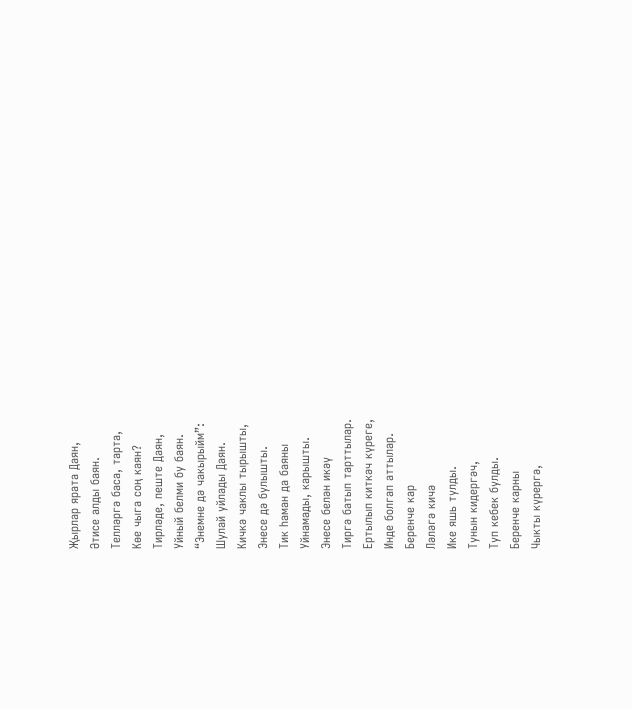Җырлар ярата Даян,
Әтисе алды баян.
Телләргә баса, тарта,
Көе чыга соң каян?
Тирләде, пеште Даян,
Уйный белми бу баян.
“Энемне дә чакырыйм”:
Шулай уйлады Даян.
Кичкә чаклы тырышты,
Энесе дә булышты.
Тик һаман да баяны
Уйнамады, карышты.
Энесе белән икәү
Тиргә батып тарттылар.
Ертылып киткәч күреге,
Инде болгап аттылар.
Беренче кар
Ләләгә кичә
Ике яшь тулды.
Тунын кидергәч,
Туп кебек булды.
Беренче карны
Чыкты күрергә,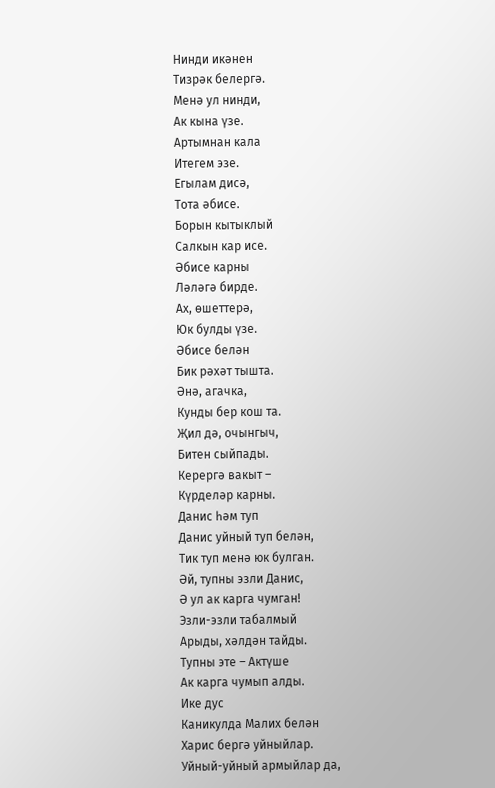Нинди икәнен
Тизрәк белергә.
Менә ул нинди,
Ак кына үзе.
Артымнан кала
Итегем эзе.
Егылам дисә,
Тота әбисе.
Борын кытыклый
Салкын кар исе.
Әбисе карны
Ләләгә бирде.
Ах, өшеттерә,
Юк булды үзе.
Әбисе белән
Бик рәхәт тышта.
Әнә, агачка,
Кунды бер кош та.
Җил дә, очынгыч,
Битен сыйпады.
Керергә вакыт –
Күрделәр карны.
Данис һәм туп
Данис уйный туп белән,
Тик туп менә юк булган.
Әй, тупны эзли Данис,
Ә ул ак карга чумган!
Эзли-эзли табалмый
Арыды, хәлдән тайды.
Тупны эте – Актүше
Ак карга чумып алды.
Ике дус
Каникулда Малих белән
Харис бергә уйныйлар.
Уйный-уйный армыйлар да,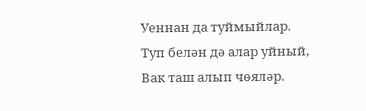Уеннан да туймыйлар.
Туп белән дә алар уйный,
Вак таш алып чөяләр.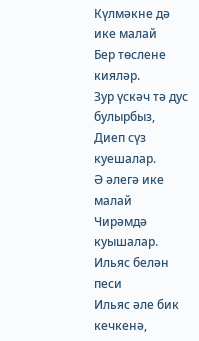Күлмәкне дә ике малай
Бер төслене кияләр.
Зур үскәч тә дус булырбыз,
Диеп сүз куешалар.
Ә әлегә ике малай
Чирәмдә куышалар.
Ильяс белән песи
Ильяс әле бик кечкенә,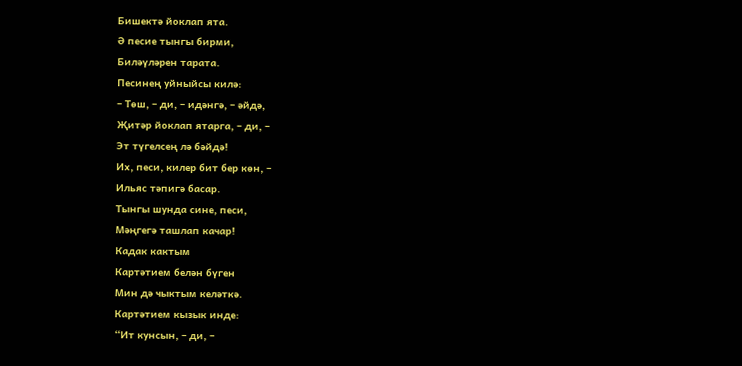Бишектә йоклап ята.
Ә песие тынгы бирми,
Биләүләрен тарата.
Песинең уйныйсы килә:
– Төш, – ди, – идәнгә, – әйдә,
Җитәр йоклап ятарга, – ди, –
Эт түгелсең лә бәйдә!
Их, песи, килер бит бер көн, –
Ильяс тәпигә басар.
Тынгы шунда сине, песи,
Мәңгегә ташлап качар!
Кадак кактым
Картәтием белән бүген
Мин дә чыктым келәткә.
Картәтием кызык инде:
“Ит кунсын, – ди, –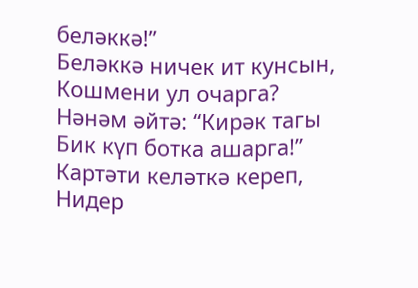беләккә!”
Беләккә ничек ит кунсын,
Кошмени ул очарга?
Нәнәм әйтә: “Кирәк тагы
Бик күп ботка ашарга!”
Картәти келәткә кереп,
Нидер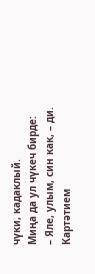чүки, кадаклый.
Миңа да ул чүкеч бирде:
– Яле, улым, син как, – ди.
Картәтием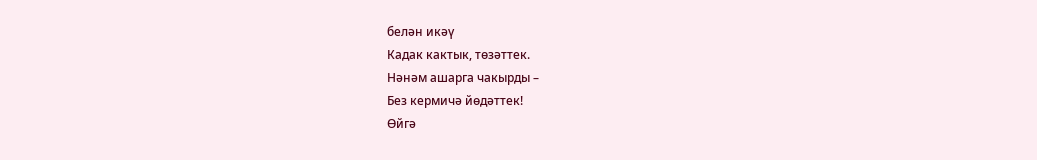белән икәү
Кадак кактык, төзәттек.
Нәнәм ашарга чакырды –
Без кермичә йөдәттек!
Өйгә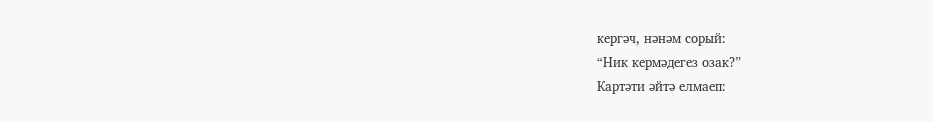кергәч, нәнәм сорый:
“Ник кермәдегез озак?”
Картәти әйтә елмаеп: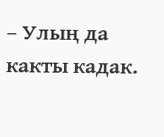– Улың да какты кадак.